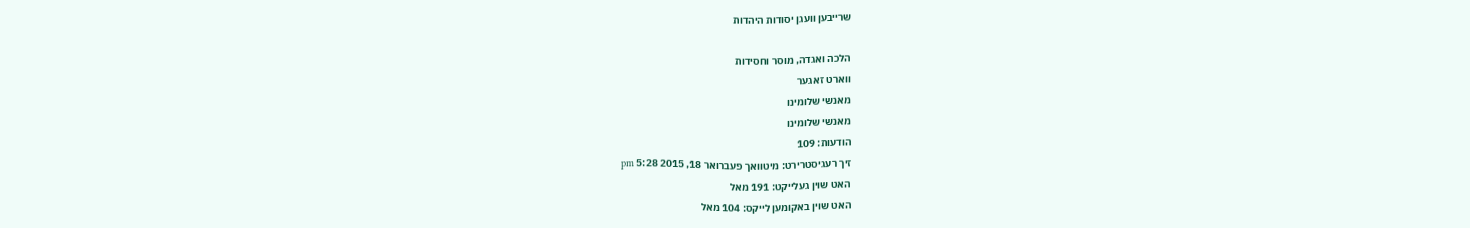שרייבען וועגן יסודות היהדות

הלכה ואגדה, מוסר וחסידות
ווארט זאגער
מאנשי שלומינו
מאנשי שלומינו
הודעות: 109
זיך רעגיסטרירט: מיטוואך פעברואר 18, 2015 5:28 pm
האט שוין געלייקט: 191 מאל
האט שוין באקומען לייקס: 104 מאל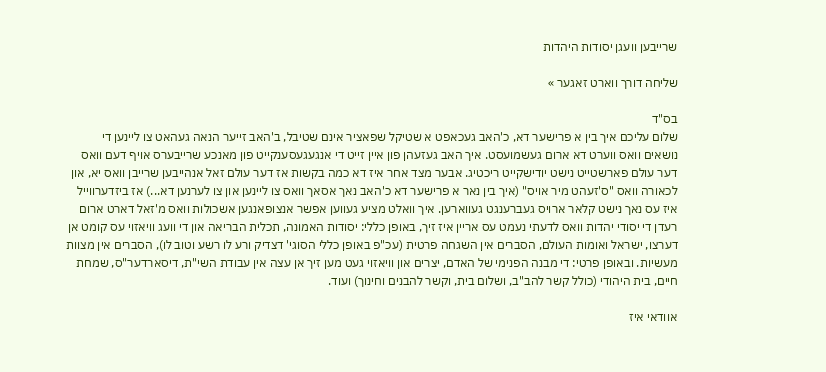שרייבען וועגן יסודות היהדות

שליחה דורך ווארט זאגער »

בס"ד
שלום עליכם איך בין א פרישער דא, כ'האב געכאפט א שטיקל שפאציר אינם שטיבל, ב'האב זייער הנאה געהאט צו ליינען די נושאים וואס ווערט דא ארום געשמועסט. איך האב געזעהן פון איין זייט די אנגעגעסענקייט פון מאנכע שרייבערס אויף דעם וואס דער עולם פארשטייט נישט יודישקייט ריכטיג. אבער מצד אחר איז דא כמה בקשות אז דער עולם זאל אנהייבען שרייבן וואס יא, און לכאורה וואס "ס'זעהט מיר אויס" (איך בין נאר א פרישער דא כ'האב נאך אסאך וואס צו ליינען און צו לערנען דא...) אז ביזדערווייל איז עס נאך נישט קלאר ארויס געברענגט געווארען. איך וואלט מציע געווען אפשר אנצופאנגען אשכולות וואס מ'זאל דארט ארום רעדן די יסודי יהדות וואס לדעתי נעמט עס אריין איז זיך, באופן כללי: יסודות האמונה, תכלית הבריאה און די וועג וויאזוי עס קומט אן דערצו, ישראל ואומות העולם, הסברים אין השגחה פרטית (עכ"פ באופן כללי הסוגי' דצדיק ורע לו רשע וטוב לו), הסברים אין מצוות מעשיות. ובאופן פרטי: די מבנה הפנימי של האדם, יצרים און וויאזוי געט מען זיך אן עצה אין עבודת השי"ת, דיסארדער"ס, שמחת חיים, בית היהודי (כולל קשר להב"ב, ושלום בית, וקשר להבנים וחינוך) ועוד.

אוודאי איז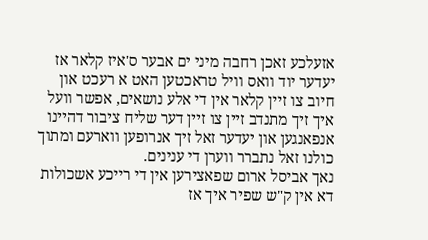אזעלכע זאכן רחבה מיני ים אבער ס'איז קלאר אז יעדער יוד וואס וויל טראכטען האט א רעכט און חיוב צו זיין קלאר אין די אלע נושאים, אפשר וועל איך זיך מתנדב זיין צו זיין דער שליח ציבור דהיינו אנפאנגען און יעדער זאל זיך אנרופען ווארעם ומתוך כולנו זאל נתברר ווערן די ענינים.
נאך אביסל ארום שפאצירען אין די רייכע אשכולות דא אין ק"ש שפיר איך אז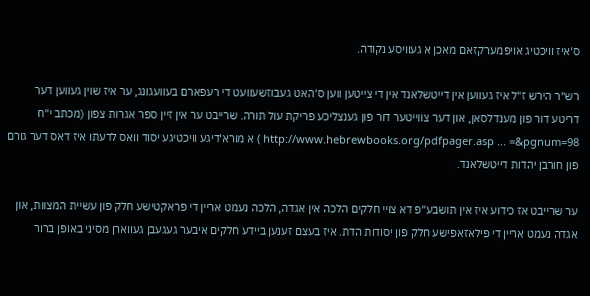ס'איז וויכטיג אויפמערקזאם מאכן א געוויסע נקודה.

רש"ר הירש ז"ל איז געווען אין דייטשלאנד אין די צייטען ווען ס'האט געבוזשעוועט די רעפארם בעוועגונג, ער איז שוין געווען דער דריטע דור פון מענדלסאן, און דער צווייטער דור פון גענצליכע פריקת עול תורה. שרייבט ער אין זיין ספר אגרות צפון (מכתב י"ח http://www.hebrewbooks.org/pdfpager.asp ... =&pgnum=98 ) א מורא'דיגע וויכטיגע יסוד וואס לדעתו איז דאס דער גורם פון חורבן יהדות דייטשלאנד.

ער שרייבט אז כידוע איז אין תושבע"פ דא צויי חלקים הלכה אין אגדה, הלכה נעמט אריין די פראקטישע חלק פון עשיית המצוות, און אגדה נעמט אריין די פילאזאפישע חלק פון יסודות הדת. איז בעצם זענען ביידע חלקים איבער געגעבן געווארן מסיני באופן ברור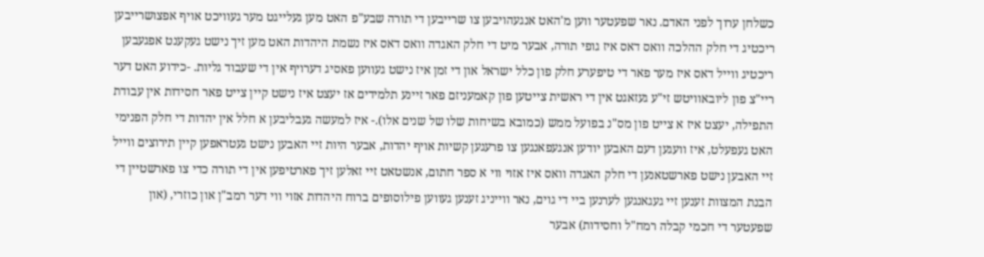כשלחן ערוך לפני האדם. נאר שפעטער ווען מ'האט אנגעהויבען צו שרייבען די תורה שבע"פ האט מען געלייגט מער געוויכט אויף אפצושרייבען ריכטיג די חלק ההלכה וואס דאס איז גופי תורה, אבער מיט די חלק האגדה וואס דאס איז נשמת היהדות האט מען זיך נישט געקענט אפגעבען ריכטיג ווייל דאס איז מער פאר די טיפערע חלק פון כלל ישראל און די זמן איז נישט געווען פאסיג דערויף אין די שעבוד גליות. -כידוע האט דער ריי"צ פון ליובאוויטש זי"ע געזאגט אין די ראשית צייטען פון קאמעניזם פאר זיינע תלמידים אז יעצט איז נישט קיין צייט פאר חסידות אין עבודת התפילה, יעצט איז א צייט פון מס"נ בפועל ממש (כמובא בשיחות שלו של שנים אלו).- איז למעשה געבליבען א חלל אין יהדות די חלק הפנימי האט געפעלט, איז וועגען דעם האבען יודען אנגעפאנגען צו פרעגען קשיות אויף יהדות, אבער היות זיי האבען נישט געטראפען קיין תירוצים ווייל זיי האבען נישט פארשטאנען די חלק האגדה וואס איז אזוי ווי א ספר חתום, אנשטאט זיי זאלען זיך פארטיפען אין די תורה כדי צו פארשטיין די הבנת המצוות זענען זיי געגאנגען לערנען ביי די גוים, נאר ווייניג זענען געווען פילוסופים ברוח היהדות אזוי ווי דער רמב"ן און כוזרי, (און שפעטער די חכמי קבלה רמח"ל וחסידות) אבער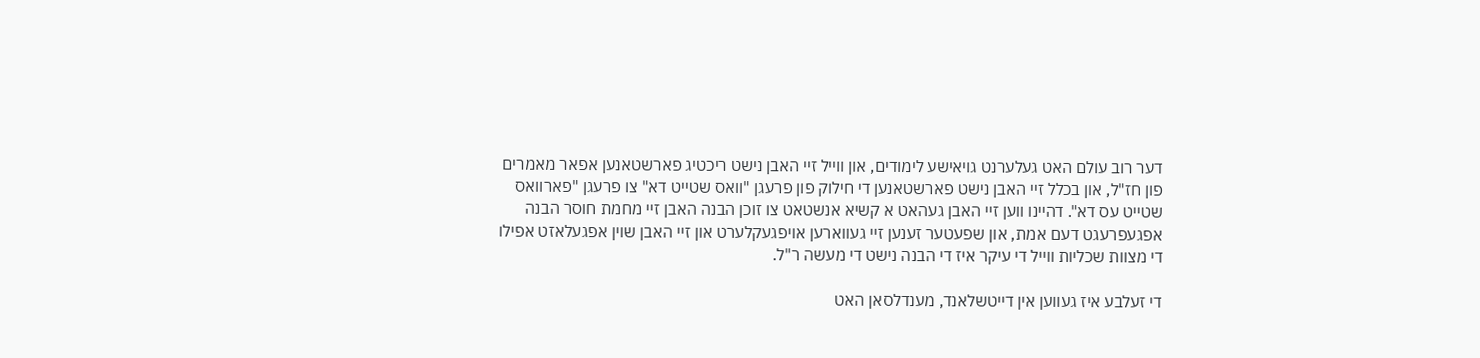דער רוב עולם האט געלערנט גויאישע לימודים, און ווייל זיי האבן נישט ריכטיג פארשטאנען אפאר מאמרים פון חז"ל, און בכלל זיי האבן נישט פארשטאנען די חילוק פון פרעגן "וואס שטייט דא" צו פרעגן "פארוואס שטייט עס דא". דהיינו ווען זיי האבן געהאט א קשיא אנשטאט צו זוכן הבנה האבן זיי מחמת חוסר הבנה אפגעפרעגט דעם אמת, און שפעטער זענען זיי געווארען אויפגעקלערט און זיי האבן שוין אפגעלאזט אפילו די מצוות שכליות ווייל די עיקר איז די הבנה נישט די מעשה ר"ל.

די זעלבע איז געווען אין דייטשלאנד, מענדלסאן האט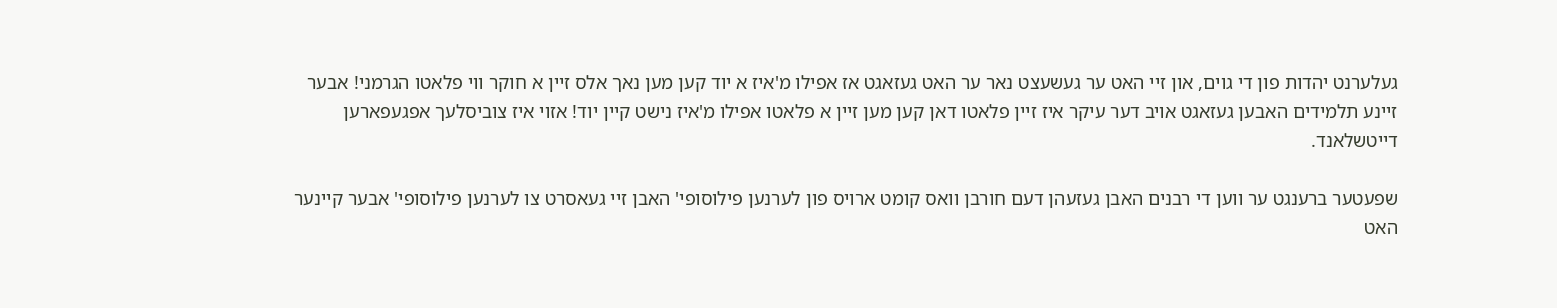געלערנט יהדות פון די גוים, און זיי האט ער געשעצט נאר ער האט געזאגט אז אפילו מ'איז א יוד קען מען נאך אלס זיין א חוקר ווי פלאטו הגרמני! אבער זיינע תלמידים האבען געזאגט אויב דער עיקר איז זיין פלאטו דאן קען מען זיין א פלאטו אפילו מ'איז נישט קיין יוד! אזוי איז צוביסלעך אפגעפארען דייטשלאנד.

שפעטער ברענגט ער ווען די רבנים האבן געזעהן דעם חורבן וואס קומט ארויס פון לערנען פילוסופי' האבן זיי געאסרט צו לערנען פילוסופי' אבער קיינער האט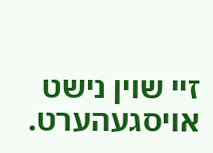זיי שוין נישט אויסגעהערט.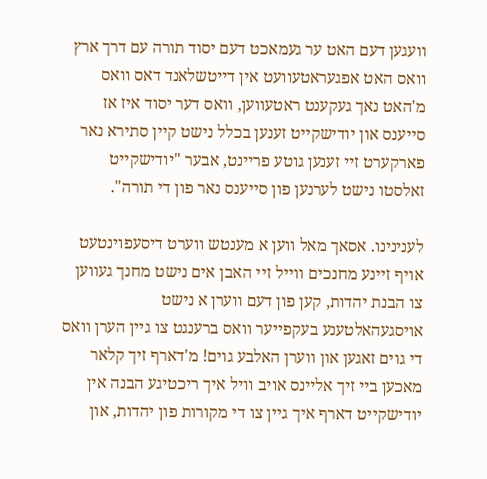וועגען דעם האט ער געמאכט דעם יסוד תורה עם דרך ארץ וואס האט אפגעראטעוועט אין דייטשלאנד דאס וואס מ'האט נאך געקענט ראטעווען, וואס דער יסוד איז אז סייענס און יודישקייט זענען בכלל נישט קיין סתירא נאר פארקערט זיי זענען גוטע פריינט, אבער "יודישקייט זאלסטו נישט לערנען פון סייענס נאר פון די תורה".

לענינינו. אסאך מאל ווען א מענטש ווערט דיסעפוינטעט אויף זיינע מחנכים ווייל זיי האבן אים נישט מחנך געווען צו הבנת יהדות, קען פון דעם ווערן א נישט אויסגעהאלטענע בעקפייער וואס ברענגט צו גיין הערן וואס די גוים זאגען און ווערן האלבע גוים! מ'דארף זיך קלאר מאכען ביי זיך אליינס אויב וויל איך ריכטיגע הבנה אין יודישקייט דארף איך גיין צו די מקורות פון יהדות, און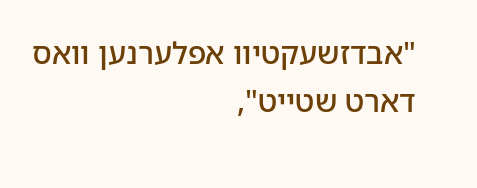"אבדזשעקטיוו אפלערנען וואס דארט שטייט",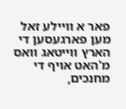פאר א וויילע זאל מען פארגעסען די הארץ ווייטאג וואס מ'האט אויף די מחנכים,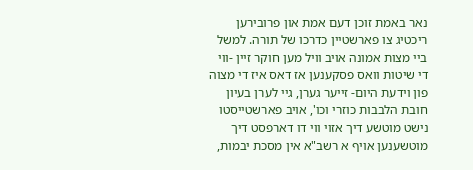נאר באמת זוכן דעם אמת און פרובירען ריכטיג צו פארשטיין כדרכו של תורה. למשל ביי מצות אמונה אויב וויל מען חוקר זיין -ווי די שיטות וואס פסקענען אז דאס איז די מצוה פון וידעת היום- זייער גערן, גיי לערן בעיון חובת הלבבות כוזרי וכו', אויב פארשטייסטו נישט מוטשע דיך אזוי ווי דו דארפסט דיך מוטשענען אויף א רשב"א אין מסכת יבמות,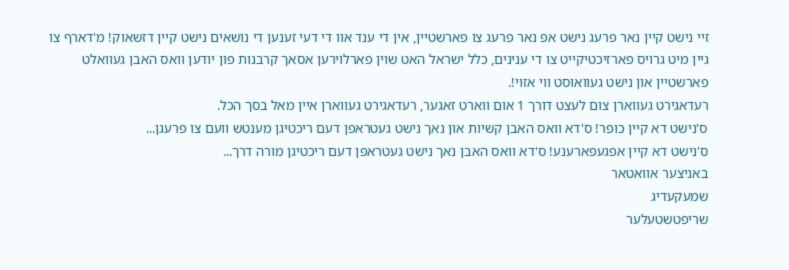זיי נישט קיין נאר פרעג נישט אפ נאר פרעג צו פארשטיין, אין די ענד אוו די דעי זענען די נושאים נישט קיין דזשאוק! מ'דארף צו גיין מיט גרויס פארזיכטיקייט צו די ענינים, כלל ישראל האט שוין פארלוירען אסאך קרבנות פון יודען וואס האבן געוואלט פארשטיין און נישט געוואוסט ווי אזוי!.
רעדאגירט געווארן צום לעצט דורך 1 אום ווארט זאגער, רעדאגירט געווארן איין מאל בסך הכל.
ס'נישט דא קיין כופר! ס'דא וואס האבן קשיות און נאך נישט געטראפן דעם ריכטיגן מענטש וועם צו פרעגן...
ס'נישט דא קיין אפגעפארענע! ס'דא וואס האבן נאך נישט געטראפן דעם ריכטיגן מורה דרך...
באניצער אוואטאר
שמעקעדיג
שריפטשטעלער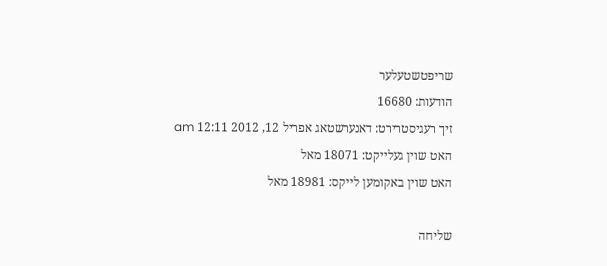שריפטשטעלער
הודעות: 16680
זיך רעגיסטרירט: דאנערשטאג אפריל 12, 2012 12:11 am
האט שוין געלייקט: 18071 מאל
האט שוין באקומען לייקס: 18981 מאל

שליחה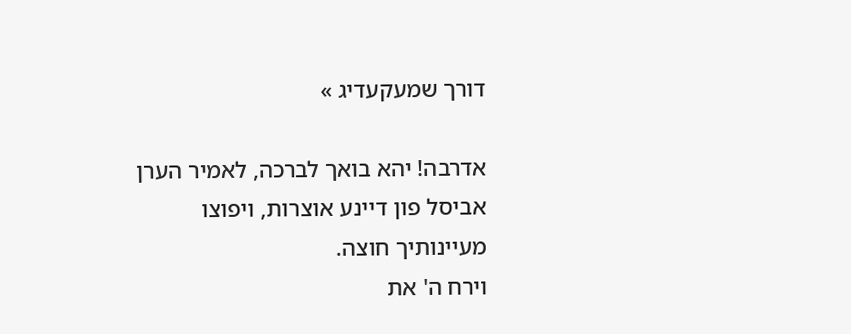דורך שמעקעדיג »

אדרבה! יהא בואך לברכה, לאמיר הערן אביסל פון דיינע אוצרות, ויפוצו מעיינותיך חוצה.
וירח ה' את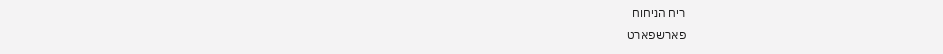ריח הניחוח
פארשפארט